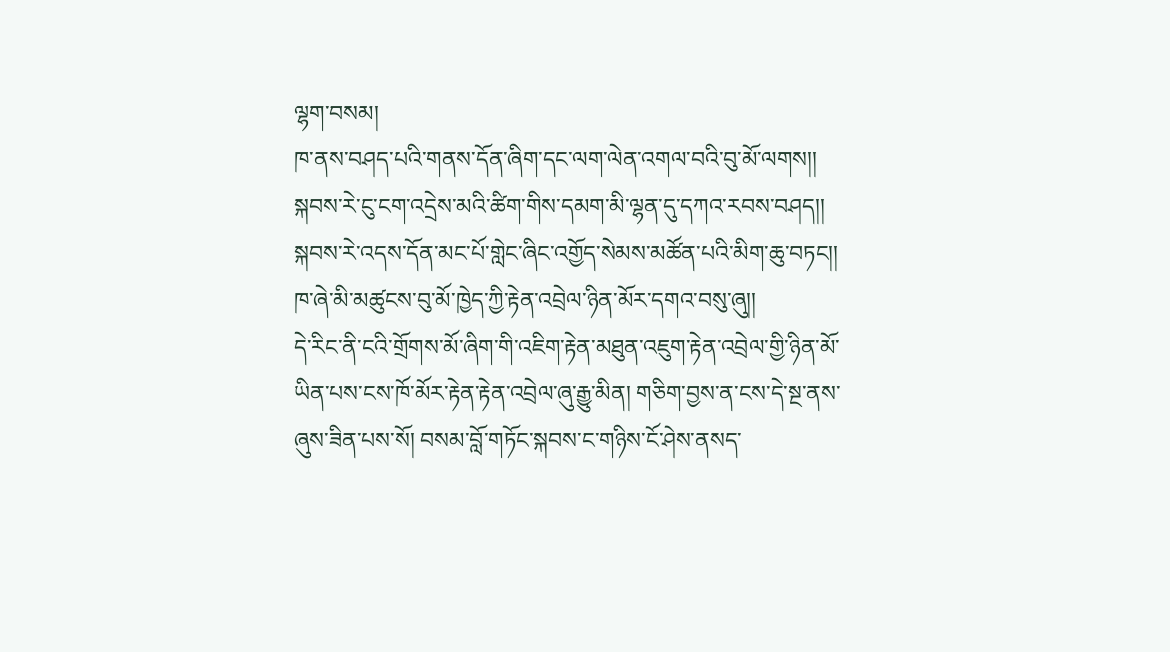ལྷག་བསམ།
ཁ་ནས་བཤད་པའི་གནས་དོན་ཞིག་དང་ལག་ལེན་འགལ་བའི་བུ་མོ་ལགས།།
སྐབས་རེ་ངུ་ངག་འདྲེས་མའི་ཚིག་གིས་དམག་མི་ལྷན་དུ་དཀའ་རབས་བཤད།།
སྐབས་རེ་འདས་དོན་མང་པོ་གླེང་ཞིང་འགྱོད་སེམས་མཚོན་པའི་མིག་ཆུ་བཏང།།
ཁ་ཞེ་མི་མཚུངས་བུ་མོ་ཁྱེད་ཀྱི་རྟེན་འབྲེལ་ཉིན་མོར་དགའ་བསུ་ཞུ།།
དེ་རིང་ནི་ངའི་གྲོགས་མོ་ཞིག་གི་འཇིག་རྟེན་མཐུན་འཇུག་རྟེན་འབྲེལ་གྱི་ཉིན་མོ་ཡིན་པས་ངས་ཁོ་མོར་རྟེན་རྟེན་འབྲེལ་ཞུ་རྒྱུ་མིན། གཅིག་བྱས་ན་ངས་དེ་སྔ་ནས་ཞུས་ཟིན་པས་སོ། བསམ་བློ་གཏོང་སྐབས་ང་གཉིས་ངོ་ཤེས་ནསད་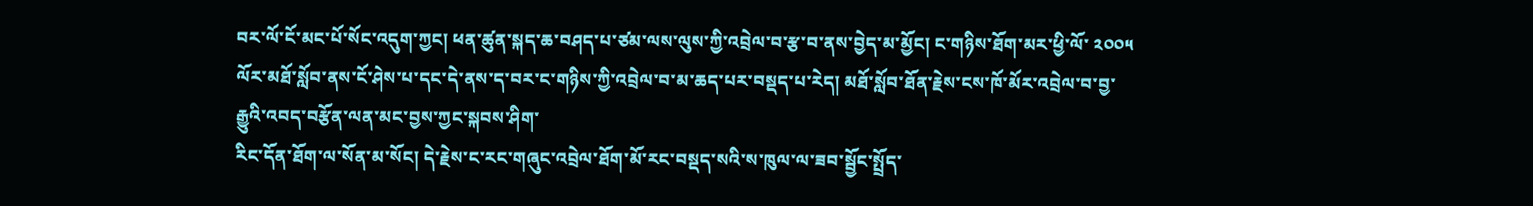བར་ལོ་ངོ་མང་པོ་སོང་འདུག་ཀྱང། ཕན་ཚུན་སྐད་ཆ་བཤད་པ་ཙམ་ལས་ལུས་ཀྱི་འབྲེལ་བ་རྩ་བ་ནས་བྱེད་མ་མྱོང། ང་གཉིས་ཐོག་མར་ཕྱི་ལོ་ ༢༠༠༥ ལོར་མཐོ་སློབ་ནས་ངོ་ཤེས་པ་དང་དེ་ནས་ད་བར་ང་གཉིས་ཀྱི་འབྲེལ་བ་མ་ཆད་པར་བསྡད་པ་རེད། མཐོ་སློབ་ཐོན་རྗེས་ངས་ཁོ་མོར་འབྲེལ་བ་བྱ་རྒྱུའི་འབད་བརྩོན་ལན་མང་བྱས་ཀྱང་སྐབས་ཤིག་
རིང་དོན་ཐོག་ལ་སོན་མ་སོང། དེ་རྗེས་ང་རང་གཞུང་འབྲེལ་ཐོག་མོ་རང་བསྡད་སའི་ས་ཁུལ་ལ་ཟབ་སྦྱོང་སྤྲོད་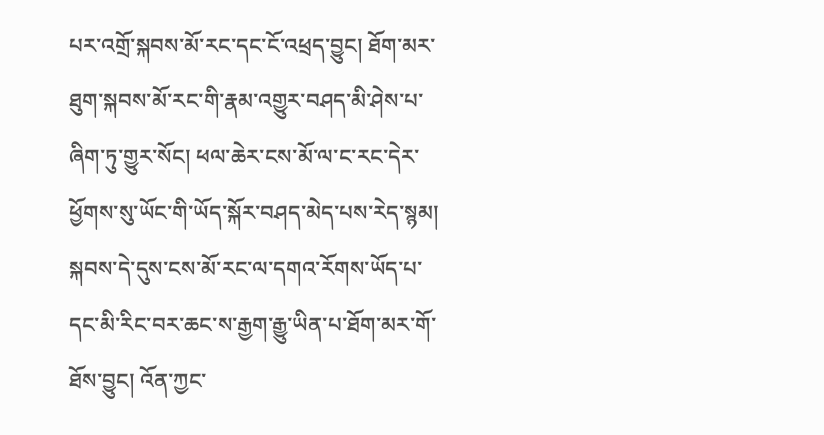པར་འགྲོ་སྐབས་མོ་རང་དང་ངོ་འཕྲད་བྱུང། ཐོག་མར་ཐུག་སྐབས་མོ་རང་གི་རྣམ་འགྱུར་བཤད་མི་ཤེས་པ་ཞིག་ཏུ་གྱུར་སོང། ཕལ་ཆེར་ངས་མོ་ལ་ང་རང་དེར་ཕྱོགས་སུ་ཡོང་གི་ཡོད་སྐོར་བཤད་མེད་པས་རེད་སྙམ། སྐབས་དེ་དུས་ངས་མོ་རང་ལ་དགའ་རོགས་ཡོད་པ་དང་མི་རིང་བར་ཆང་ས་རྒྱག་རྒྱུ་ཡིན་པ་ཐོག་མར་གོ་ཐོས་བྱུང། འོན་ཀྱང་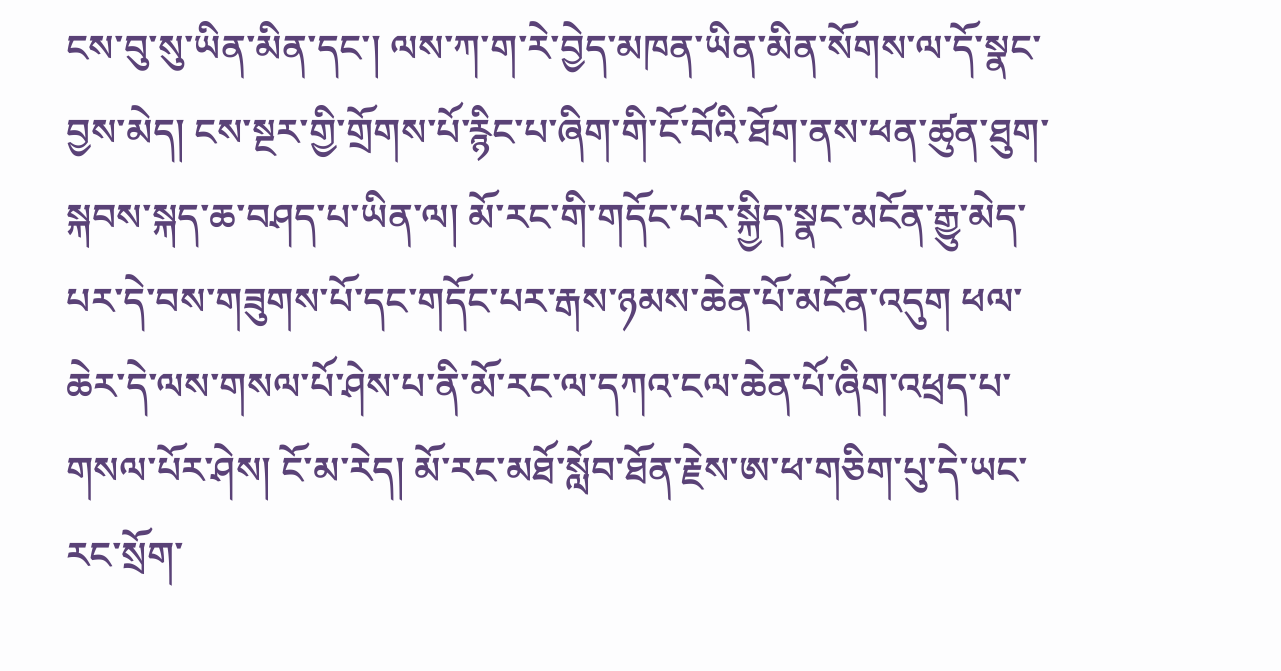ངས་བུ་སུ་ཡིན་མིན་དང་། ལས་ཀ་ག་རེ་བྱེད་མཁན་ཡིན་མིན་སོགས་ལ་དོ་སྣང་བྱས་མེད། ངས་སྔར་གྱི་གྲོགས་པོ་རྙིང་པ་ཞིག་གི་ངོ་བོའི་ཐོག་ནས་ཕན་ཚུན་ཐུག་སྐབས་སྐད་ཆ་བཤད་པ་ཡིན་ལ། མོ་རང་གི་གདོང་པར་སྐྱིད་སྣང་མངོན་རྒྱུ་མེད་པར་དེ་བས་གཟུགས་པོ་དང་གདོང་པར་རྒས་ཉམས་ཆེན་པོ་མངོན་འདུག ཕལ་ཆེར་དེ་ལས་གསལ་པོ་ཤེས་པ་ནི་མོ་རང་ལ་དཀའ་ངལ་ཆེན་པོ་ཞིག་འཕྲད་པ་གསལ་པོར་ཤེས། ངོ་མ་རེད། མོ་རང་མཐོ་སློབ་ཐོན་རྗེས་ཨ་ཕ་གཅིག་པུ་དེ་ཡང་རང་སྲོག་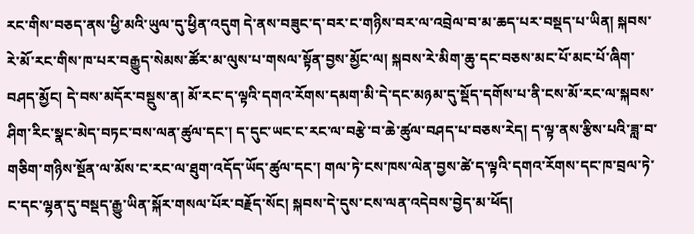རང་གིས་བཅད་ནས་ཕྱི་མའི་ཡུལ་དུ་ཕྱིན་འདུག དེ་ནས་བཟུང་ད་བར་ང་གཉིས་བར་ལ་འབྲེལ་བ་མ་ཆད་པར་བསྡད་པ་ཡིན། སྐབས་རེ་མོ་རང་གིས་ཁ་པར་བརྒྱུད་སེམས་ཚོར་མ་ལུས་པ་གསལ་སྟོན་བྱས་མྱོང་ལ། སྐབས་རེ་མིག་ཆུ་དང་བཅས་མང་པོ་མང་པོ་ཞིག་བཤད་མྱོང། དེ་བས་མདོར་བསྡུས་ན། མོ་རང་ད་ལྟའི་དགའ་རོགས་དམག་མི་དེ་དང་མཉམ་དུ་སྡོད་དགོས་པ་ནི་ངས་མོ་རང་ལ་སྐབས་ཤིག་རིང་སྣང་མེད་བཏང་བས་ལན་ཚུལ་དང་། ད་དུང་ཡང་ང་རང་ལ་བརྩེ་བ་ཆེ་ཚུལ་བཤད་པ་བཅས་རེད། ད་ལྟ་ནས་རྩིས་པའི་ཟླ་བ་གཅིག་གཉིས་སྔོན་ལ་མོས་ང་རང་ལ་ཐུག་འདོད་ཡོད་ཚུལ་དང་། གལ་ཏེ་ངས་ཁས་ལེན་བྱས་ཚེ་ད་ལྟའི་དགའ་རོགས་དང་ཁ་བྲལ་ཏེ་ང་དང་ལྷན་དུ་བསྡད་རྒྱུ་ཡིན་སྐོར་གསལ་པོར་བརྗོད་སོང། སྐབས་དེ་དུས་ངས་ལན་འདེབས་བྱེད་མ་ཕོད།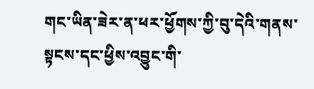གང་ཡིན་ཟེར་ན་ཕར་ཕྱོགས་ཀྱི་བུ་དེའི་གནས་སྟངས་དང་ཕྱིས་འབྱུང་གི་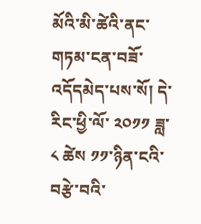མོའི་མི་ཚེའི་ནང་གཏམ་ངན་བཟོ་འདོདམེད་པས་སོ། དེ་རིང་ཕྱི་ལོ་ ༢༠༡༡ ཟླ་ ༨ ཚེས ༡༡་ཉིན་ངའི་བརྩེ་བའི་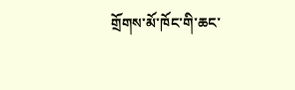གྲོགས་མོ་ཁོང་གི་ཆང་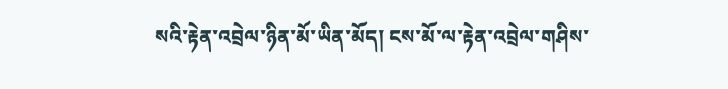སའི་རྟེན་འབྲེལ་ཉིན་མོ་ཡིན་མོད། ངས་མོ་ལ་རྟེན་འབྲེལ་གཤིས་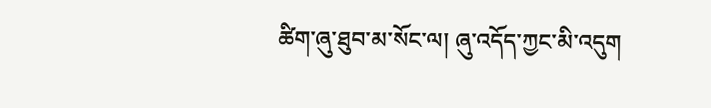ཚིག་ཞུ་ཐུབ་མ་སོང་ལ། ཞུ་འདོད་ཀྱང་མི་འདུག